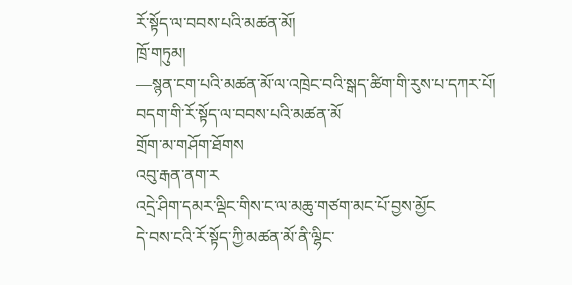རོ་སྟོད་ལ་བབས་པའི་མཚན་མོ།
ཁྲོ་གཏུམ།
—སྙན་ངག་པའི་མཚན་མོ་ལ་འཁྲེང་བའི་སྒད་ཚིག་གི་རུས་པ་དཀར་པོ།
བདག་གི་རོ་སྟོད་ལ་བབས་པའི་མཚན་མོ
གྲོག་མ་གཤོག་ཐོགས
འབུ་རྒན་ནག་ར
འདྲེ་ཤིག་དམར་ལྡིང་གིས་ང་ལ་མཆུ་གཙག་མང་པོ་བྱས་མྱོང
དེ་བས་ངའི་རོ་སྟོད་ཀྱི་མཚན་མོ་ནི་ལྷིང་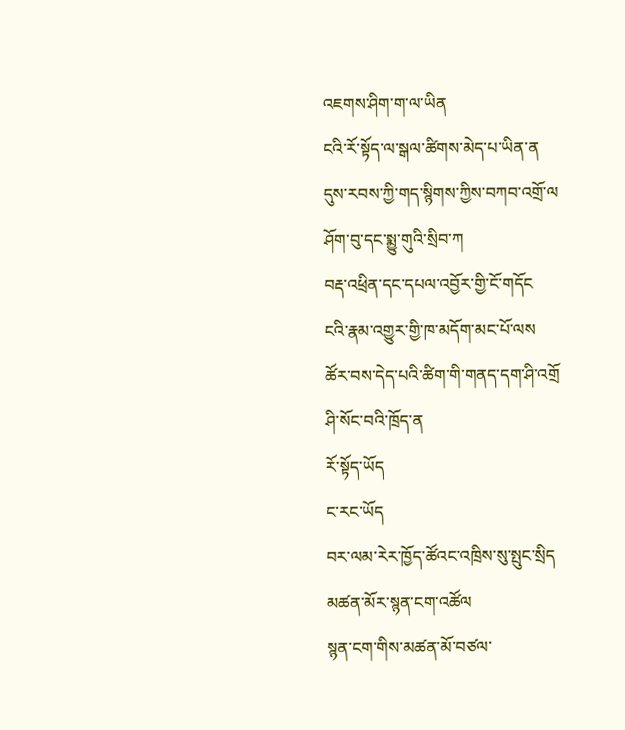འཇགས་ཤིག་ག་ལ་ཡིན
ངའི་རོ་སྟོད་ལ་སྒལ་ཚིགས་མེད་པ་ཡིན་ན
དུས་རབས་ཀྱི་གད་སྙིགས་ཀྱིས་བཀབ་འགྲོ་ལ
ཤོག་བུ་དང་སྨྱུ་གུའི་སྲིབ་ཀ
བརྡ་འཕྲིན་དང་དཔལ་འབྱོར་གྱི་ངོ་གདོང
ངའི་རྣམ་འགྱུར་གྱི་ཁ་མདོག་མང་པོ་ལས
ཚོར་བས་དེད་པའི་ཚིག་གི་གནད་དག་ཤི་འགྲོ
ཤི་སོང་བའི་ཁྲོད་ན
རོ་སྟོད་ཡོད
ང་རང་ཡོད
བར་ལམ་རེར་ཁྱོད་ཚོའང་འཁྲིས་སུ་སྤུང་སྲིད
མཚན་མོར་སྙན་ངག་འཚོལ
སྙན་ངག་གིས་མཚན་མོ་བཙལ་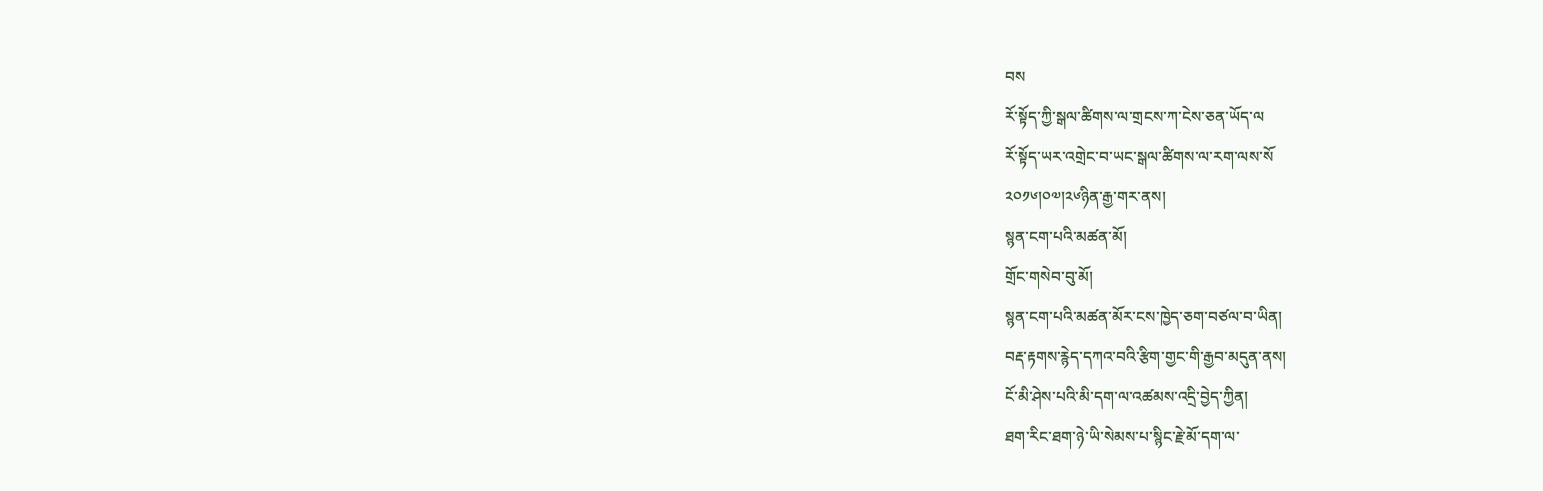བས
རོ་སྟོད་ཀྱི་སྒལ་ཚིགས་ལ་གྲངས་ཀ་ངེས་ཅན་ཡོད་ལ
རོ་སྟོད་ཡར་འགྲེང་བ་ཡང་སྒལ་ཚིགས་ལ་རག་ལས་སོ
༢༠༡༦།༠༧།༢༦ཉིན་རྒྱ་གར་ནས།
སྙན་ངག་པའི་མཚན་མོ།
གྲོང་གསེབ་བུ་མོ།
སྙན་ངག་པའི་མཚན་མོར་ངས་ཁྱེད་ཅག་བཙལ་བ་ཡིན།
བརྡ་རྟགས་རྙེད་དཀའ་བའི་རྩིག་གྱང་གི་རྒྱབ་མདུན་ནས།
ངོ་མི་ཤེས་པའི་མི་དག་ལ་འཚམས་འདྲི་བྱེད་ཀྱིན།
ཐག་རིང་ཐག་ཉེ་ཡི་སེམས་པ་སྙིང་རྗེ་མོ་དག་ལ་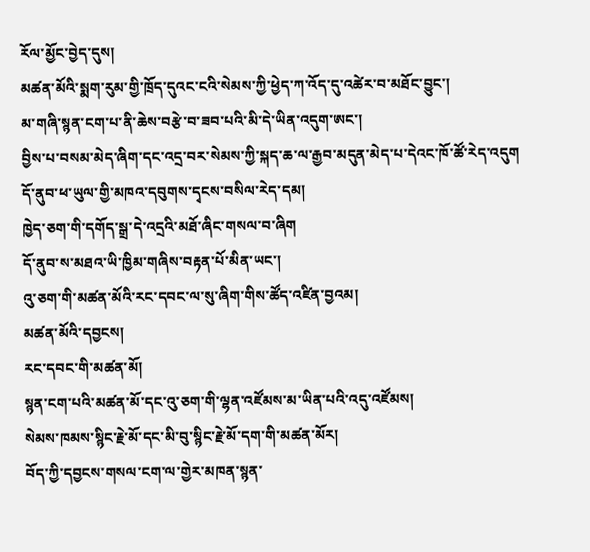རོལ་མྱོང་བྱེད་དུས།
མཚན་མོའི་སྨག་རུམ་གྱི་ཁྲོད་དུའང་ངའི་སེམས་ཀྱི་ཕྱེད་ཀ་འོད་དུ་འཚེར་བ་མཐོང་བྱུང་།
མ་གཞི་སྙན་ངག་པ་ནི་ཆེས་བརྩེ་བ་ཟབ་པའི་མི་དེ་ཡིན་འདུག་ཨང་།
བྱིས་པ་བསམ་མེད་ཞིག་དང་འདྲ་བར་སེམས་ཀྱི་སྐད་ཆ་ལ་རྒྱབ་མདུན་མེད་པ་དེའང་ཁོ་ཚོ་རེད་འདུག
དོ་ནུབ་ཕ་ཡུལ་གྱི་མཁའ་དབུགས་དྭངས་བསིལ་རེད་དམ།
ཁྱེད་ཅག་གི་དགོད་སྒྲ་དེ་འདྲའི་མཐོ་ཞིང་གསལ་བ་ཞིག
དོ་ནུབ་ས་མཐའ་ཡི་ཁྱིམ་གཞིས་བརྟན་པོ་མིན་ཡང་།
འུ་ཅག་གི་མཚན་མོའི་རང་དབང་ལ་སུ་ཞིག་གིས་ཚོད་འཛིན་བྱའམ།
མཚན་མོའི་དབྱངས།
རང་དབང་གི་མཚན་མོ།
སྙན་ངག་པའི་མཚན་མོ་དང་འུ་ཅག་གི་ལྷན་འཛོམས་མ་ཡིན་པའི་འདུ་འཛོམས།
སེམས་ཁམས་སྙིང་རྗེ་མོ་དང་མི་བུ་སྙིང་རྗེ་མོ་དག་གི་མཚན་མོར།
བོད་ཀྱི་དབྱངས་གསལ་ངག་ལ་གྱེར་མཁན་སྙན་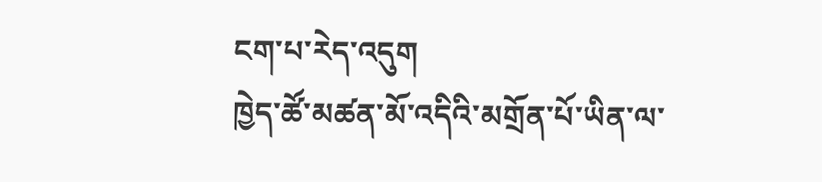ངག་པ་རེད་འདུག
ཁྱེད་ཚོ་མཚན་མོ་འདིའི་མགྲོན་པོ་ཡིན་ལ་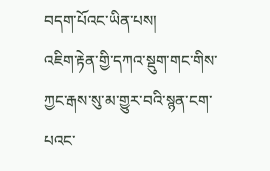བདག་པོའང་ཡིན་པས།
འཇིག་རྟེན་གྱི་དཀའ་སྡུག་གང་གིས་ཀྱང་རྒས་སུ་མ་གྱུར་བའི་སྙན་ངག་པའང་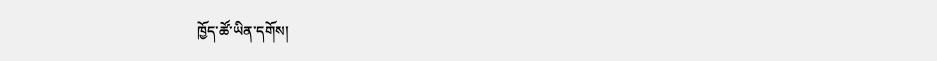ཁྱོད་ཚོ་ཡིན་དགོས།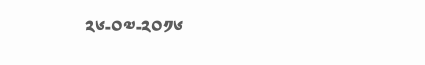༢༦-༠༧-༢༠༡༦